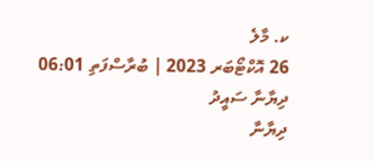ކ. މާލެ
26 އޮކްޓޯބަރ 2023 | ބުރާސްފަތި 06:01
ދިޔާނާ ސައީދު
ދިޔާނާ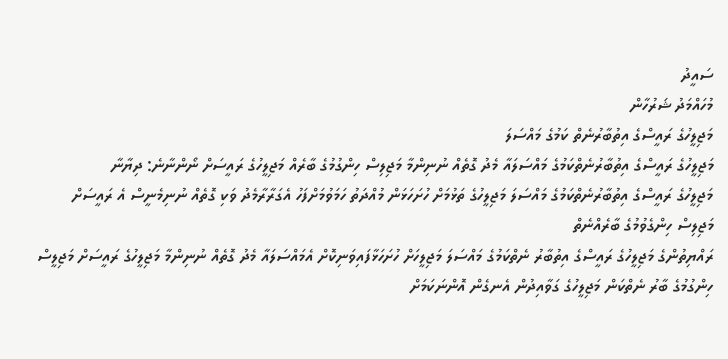ސައީދު
މުހައްމަދު ޝަރުހާން
މަޖިލީހުގެ ރައީސްގެ އިތުބާރުނެތް ކަމުގެ މައްސަލަ
މަޖިލީހުގެ ރައީސްގެ އިތުބާރުނެތްކަމުގެ މައްސަލައާ މެދު ގޮތެއް ނުނިންމާ މަޖިލިސް ހިންގުމުގެ ބާރެއް މަޖިލީހުގެ ރައީސަށް ނޯންނާނެ: ދިޔާނާ
މަޖިލީހުގެ ރައީސްގެ އިތުބާރުނެތްކަމުގެ މައްސަލަ މަޖިލީހުގެ ތަޅުމަށް ހުށަހަޅަން މުއްދަތު ހަމަވުމަށްފަހު އެގަރާރާމެދު ވަކި ގޮތެއް ނުނިމެނީސް އެ ރައީސަށް މަޖިލިސް ހިންގެވުމުގެ ބާރެއްނެތް
ރައްޔިތުންގެ މަޖިލީހުގެ ރައީސްގެ އިތުބާރު ނެތްކަމުގެ މައްސަލަ މަޖިލީހަށް ހުށަހަޅާފައިވަނިކޮށް އެމައްސަލައާ މެދު ގޮތެއް ނުނިންމާ މަޖިލީހުގެ ރައީސަށް މަޖިލީސް ހިންގުމުގެ ބާރު ނެތްކަން މަޖިލީހުގެ ގަވާއިދުން އެނގެން އޮންނަކަމަށް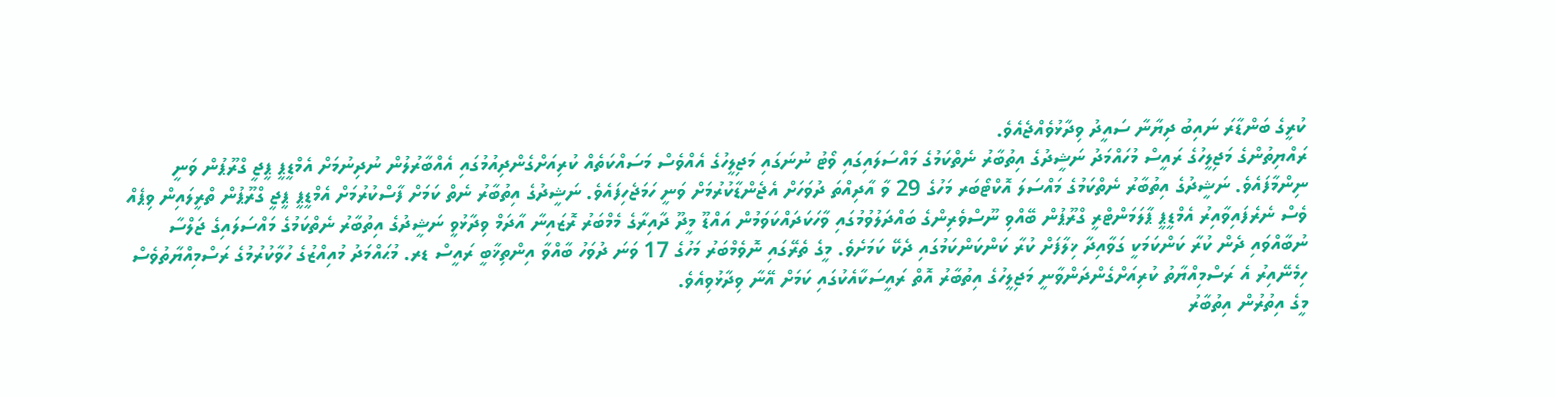ކުރީގެ ބަންޑާރަ ނައިބު ދިޔާނާ ސައީދު ވިދާޅުވެއްޖެއެވެ.
ރައްޔިތުންގެ މަޖިލީހުގެ ރައީސް މުހައްމަދު ނަޝީދުގެ އިތުބާރު ނެތްކަމުގެ މައްސަލައިގައި ވޯޓު ނުނަގައި މަޖިލީހުގެ އެއްވެސް މަސައްކަތެއް ކުރިއަށްގެންދިއުމުގައި އެއްބާރުލުން ނުދިނުމަށް އެމްޑީޕީ ޕީޖީ ގްރޫޕުން ވަނީ ނިންމާފައެވެ. ނަޝީދުގެ އިތުބާރު ނެތްކަމުގެ މައްސަލަ އޮކްޓޯބަރ މަހުގެ 29 ވާ އާދިއްތަ ދުވަހަށް އެޖެންޑާކުރުމަށް ވަނީ ހަމަޖެހިފައެވެ. ނަޝީދުގެ އިތުބާރު ނެތް ކަމަށް ފާސްކުރުމަށް އެމްޑީޕީ ޕީޖީ ގްރޫޕުން ތްރީލައިން ވިޕެއް ވެސް ނެރެފައިވާއިރު އެމްޑީޕީ ޕާލަމަންޓްރީ ގްރޫޕުން ބޭއްވި ނޫސްވެރިންގެ ބައްދަލުވުމުގައި ވާހަކަދައްކަވަމުން އައްޑޫ މީދޫ ދާއިރާގެ މެމްބަރު ރޮޒައިނާ އާދަމް ވިދާޅުވީ ނަޝީދުގެ އިތުބާރު ނެތްކަމުގެ މައްސަލައިގެ ޖަލްސާ ނުބާއްވައި ދެން ކުރާ ކަންކަމަކީ ގަވާއިދާ ޚިލާފަށް ކުރާ ކަންކަންކަމުގައި ދެކޭ ކަމަށެވެ. މީގެ ތެރޭގައި ނޮވެމްބަރު މަހުގެ 17 ވަނަ ދުވަހު ބާއްވާ އިންތިޚާބީ ރައީސް ޑރ. މުޙައްމަދު މުއިއްޒުގެ ހުވާކުރުމުގެ ރަސްމިއްޔާތުވެސް ހިމެނޭއިރު އެ ރަސްމިއްޔާތު ކުރިއަށްގެންދަންވާނީ މަޖިލީހުގެ އިތުބާރު އޮތް ރައީސަކާއެކުގައި ކަމަށް އޭނާ ވިދާޅުވިއެވެ.
މީގެ އިތުރުން އިތުބާރު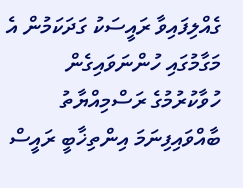ގެއްލިފައިވާ ރައީސަކު ގަދަކަމުން އެ މަގާމުގައި ހުންނަވައިގެން ހުވާކުރުމުގެ ރަސްމިއްޔާތު ބާއްވައިފިނަމަ އިންތިޚާބީ ރައީސް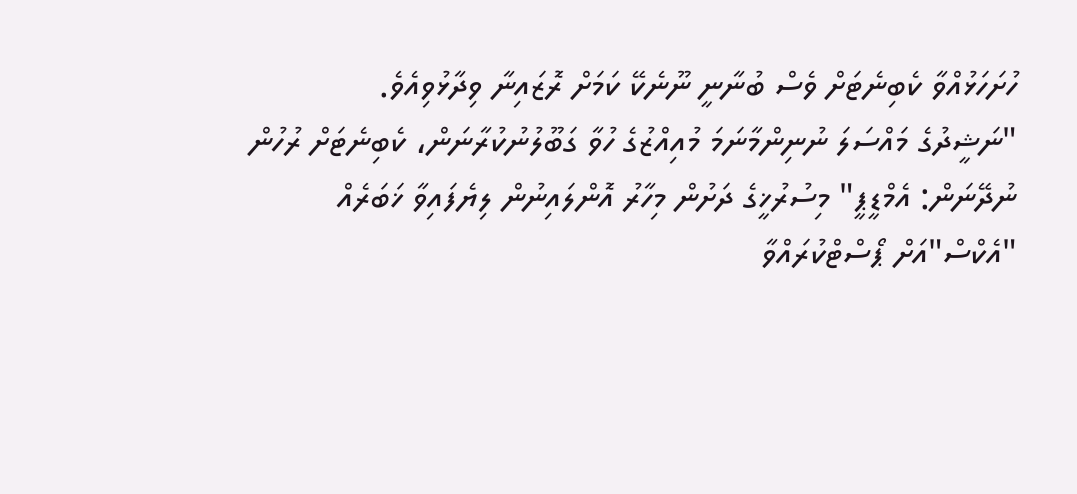ހުށަހަޅުއްވާ ކެބިނެޓަށް ވެސް ބުނާނީ ނޫނެކޭ ކަމަށް ރޮޒައިނާ ވިދާޅުވިއެވެ.
"ނަޝީދުގެ މައްސަލަ ނުނިންމާނަމަ މުއިއްޒުގެ ހުވާ ގަބޫލުނުކުރާނަން، ކެބިނެޓަށް ރުހުން ނުދޭނަން: އެމްޑީޕީ" މިސުރުޚީގެ ދަށުން މިހާރު އޮންލައިނުން ލިޔެފައިވާ ޚަބަރެއް "އެކްސް"އަށް ޕޯސްޓްކުރައްވާ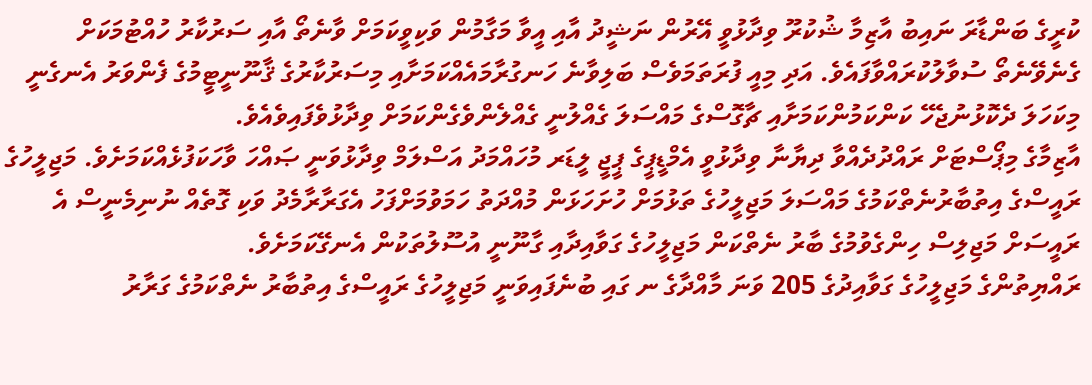ކުރީގެ ބަންޑާރަ ނައިބު އާޒިމާ ޝުކުރޫ ވިދާޅުވީ އޭރުން ނަޝީދު އާއި އީވާ މަގާމުން ވަކިވީކަމަށް ވާނެތޯ އާއި ސަރުކާރު ހުއްޓުމަކަށް ގެނެވޭނެތޯ ސުވާލުކުރައްވާފައެވެ. އަދި މިއީ ފުރަތަމަވެސް ބަލިވާނެ ހަނގުރާމައެއްކަމަށާއި މިސަރުކާރުގެ ޤާނޫނީޓީމުގެ ފެންވަރު އެނގެނީ މިކަހަލަ ދެކޮޅުނުޖެހޭ ކަންކަމުންކަމަށާއި ޗާގޮސްގެ މައްސަލަ ގެއްލުނީ ގެއްލެންވެގެންކަމަށް ވިދާޅުވެފައިވެއެވެ.
އާޒިމާގެ މިޕޯސްޓަށް ރައްދުދެއްވާ ދިޔާނާ ވިދާޅުވީ އެމްޑީޕީގެ ޕީޖީ ލީޑަރ މުހައްމަދު އަސްލަމް ވިދާޅުވަނީ ޞައްހަ ވާހަކަފުޅެއްކަމަށެވެ. މަޖިލީހުގެ ރައީސްގެ އިތުބާރުނެތްކަމުގެ މައްސަލަ މަޖިލީހުގެ ތަޅުމަށް ހުށަހަޅަން މުއްދަތު ހަމަވުމަށްފަހު އެގަރާރާމެދު ވަކި ގޮތެއް ނުނިމެނީސް އެ ރައީސަށް މަޖިލިސް ހިންގެވުމުގެ ބާރު ނެތްކަން މަޖިލީހުގެ ގަވާއިދާއި ގާނޫނީ އުސޫލުތަކުން އެނގޭކަމަށެވެ.
ރައްޔިތުންގެ މަޖިލީހުގެ ގަވާއިދުގެ 205 ވަނަ މާއްދާގެ ނ ގައި ބުނެފައިވަނީ މަޖިލީހުގެ ރައީސްގެ އިތުބާރު ނެތްކަމުގެ ގަރާރު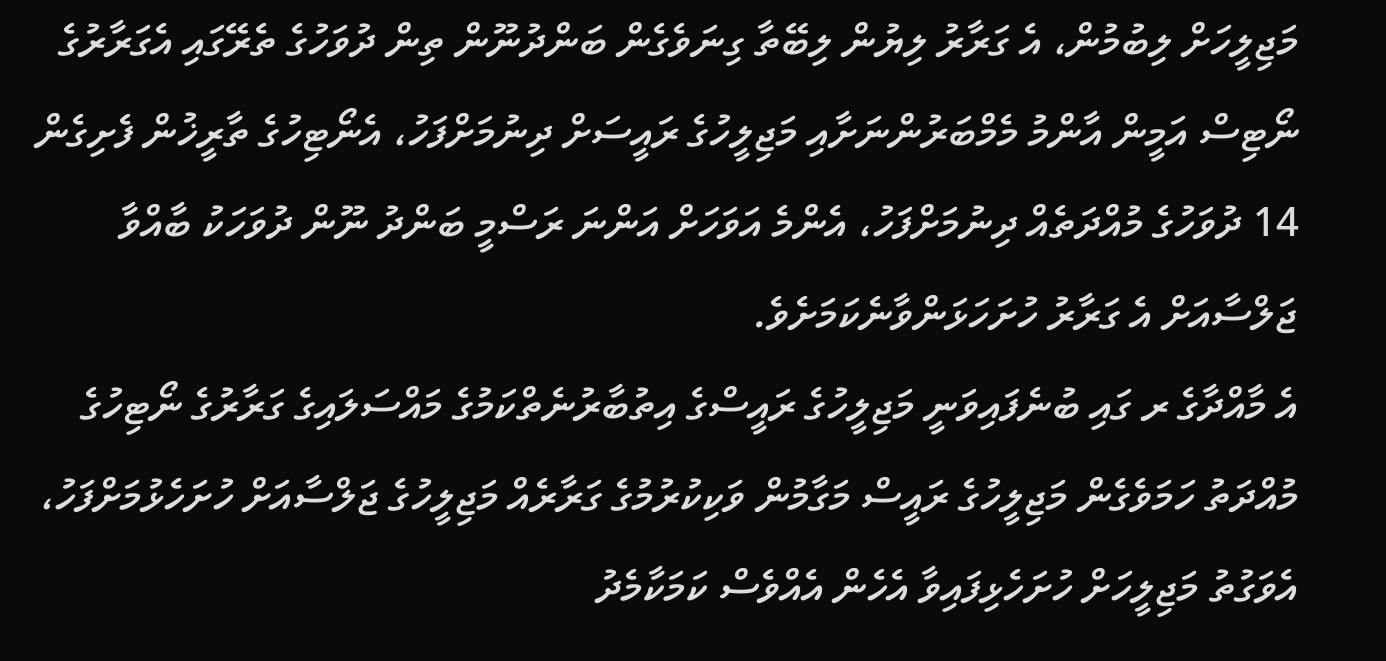މަޖިލީހަށް ލިބުމުން، އެ ގަރާރު ލިޔުން ލިބޭތާ ގިނަވެގެން ބަންދުނޫން ތިން ދުވަހުގެ ތެރޭގައި އެގަރާރުގެ ނޯޓިސް އަމީން އާންމު މެމްބަރުންނަށާއި މަޖިލީހުގެ ރައީސަށް ދިނުމަށްފަހު، އެނޯޓިހުގެ ތާރީޚުން ފެށިގެން 14 ދުވަހުގެ މުއްދަތެއް ދިނުމަށްފަހު، އެންމެ އަވަހަށް އަންނަ ރަސްމީ ބަންދު ނޫން ދުވަހަކު ބާއްވާ ޖަލްސާއަށް އެ ގަރާރު ހުށަހަޅަންވާނެކަމަށެވެ.
އެ މާއްދާގެ ރ ގައި ބުނެފައިވަނީ މަޖިލީހުގެ ރައީސްގެ އިތުބާރުނެތްކަމުގެ މައްސަލައިގެ ގަރާރުގެ ނޯޓިހުގެ މުއްދަތު ހަމަވެގެން މަޖިލީހުގެ ރައީސް މަގާމުން ވަކިކުރުމުގެ ގަރާރެއް މަޖިލީހުގެ ޖަލްސާއަށް ހުށަހެޅުމަށްފަހު، އެވަގުތު މަޖިލީހަށް ހުށަހެޅިފައިވާ އެހެން އެއްވެސް ކަމަކާމެދު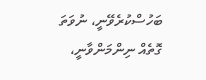ބަހުސްކުރެވޭނީ، ނުވަތަ ގޮތެއް ނިންމަންވާނީ،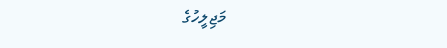މަޖިލީހުގެ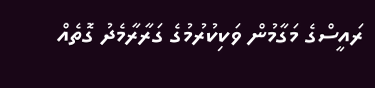ރައީސްގެ މަގާމުން ވަކިކުރުމުގެ ގަރާރާމެދު ގޮތެއް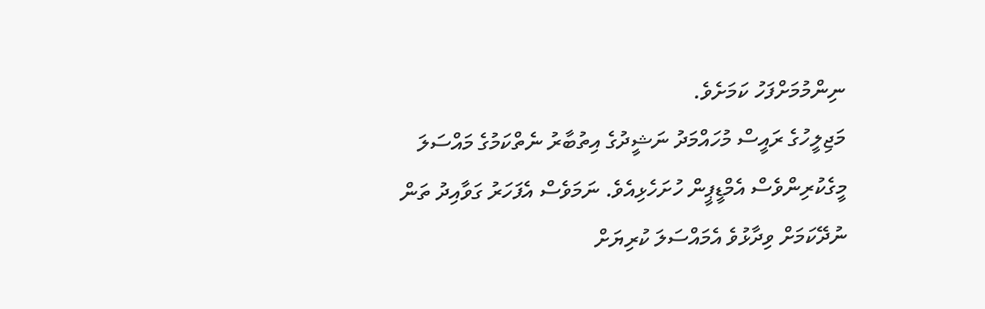ނިންމުމަށްފަހު ކަމަށެވެ.
މަޖިލީހުގެ ރައީސް މުހައްމަދު ނަޝީދުގެ އިތުބާރު ނެތްކަމުގެ މައްސަލަ މީގެކުރިންވެސް އެމްޑީޕީން ހުށަހެޅިއެވެ. ނަމަވެސް އެފަހަރު ގަވާއިދު ތަން ނުދޭކަމަށް ވިދާޅުވެ އެމައްސަލަ ކުރިޔަށް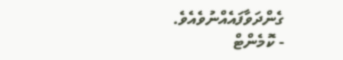ގެންދަވާފައެއްނުވެއެވެ.
- ކޮމެންޓް